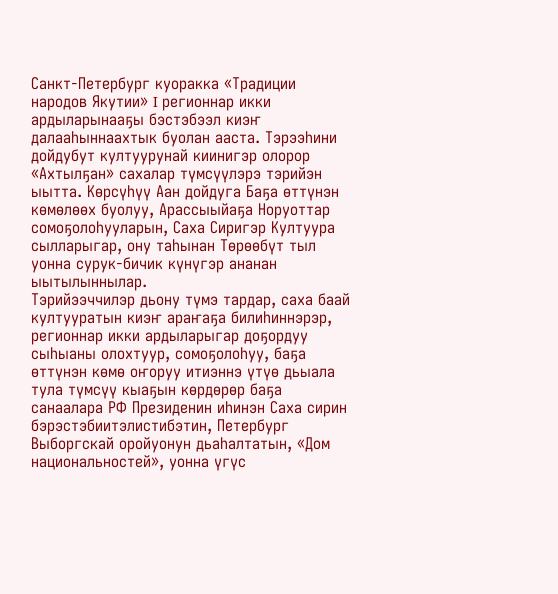Санкт-Петербург куоракка «Традиции народов Якутии» I регионнар икки ардыларынааҕы бэстэбээл киэҥ далааһыннаахтык буолан ааста. Тэрээһини дойдубут култуурунай киинигэр олорор «Ахтылҕан» сахалар түмсүүлэрэ тэрийэн ыытта. Көрсүһүү Аан дойдуга Баҕа өттүнэн көмөлөөх буолуу, Арассыыйаҕа Норуоттар сомоҕолоһууларын, Саха Сиригэр Култуура сылларыгар, ону таһынан Төрөөбүт тыл уонна сурук-бичик күнүгэр ананан ыытылыннылар.
Тэрийээччилэр дьону түмэ тардар, саха баай култууратын киэҥ араҥаҕа билиһиннэрэр, регионнар икки ардыларыгар доҕордуу сыһыаны олохтуур, сомоҕолоһуу, баҕа өттүнэн көмө оҥоруу итиэннэ үтүө дьыала тула түмсүү кыаҕын көрдөрөр баҕа санаалара РФ Президенин иһинэн Саха сирин бэрэстэбиитэлистибэтин, Петербург Выборгскай оройуонун дьаһалтатын, «Дом национальностей», уонна үгүс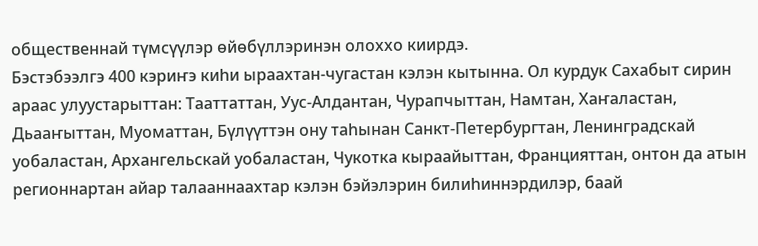общественнай түмсүүлэр өйөбүллэринэн олоххо киирдэ.
Бэстэбээлгэ 400 кэриҥэ киһи ыраахтан-чугастан кэлэн кытынна. Ол курдук Сахабыт сирин араас улуустарыттан: Тааттаттан, Уус-Алдантан, Чурапчыттан, Намтан, Хаҥаластан, Дьааҥыттан, Муоматтан, Бүлүүттэн ону таһынан Санкт-Петербургтан, Ленинградскай уобаластан, Архангельскай уобаластан, Чукотка кыраайыттан, Францияттан, онтон да атын регионнартан айар талааннаахтар кэлэн бэйэлэрин билиһиннэрдилэр, баай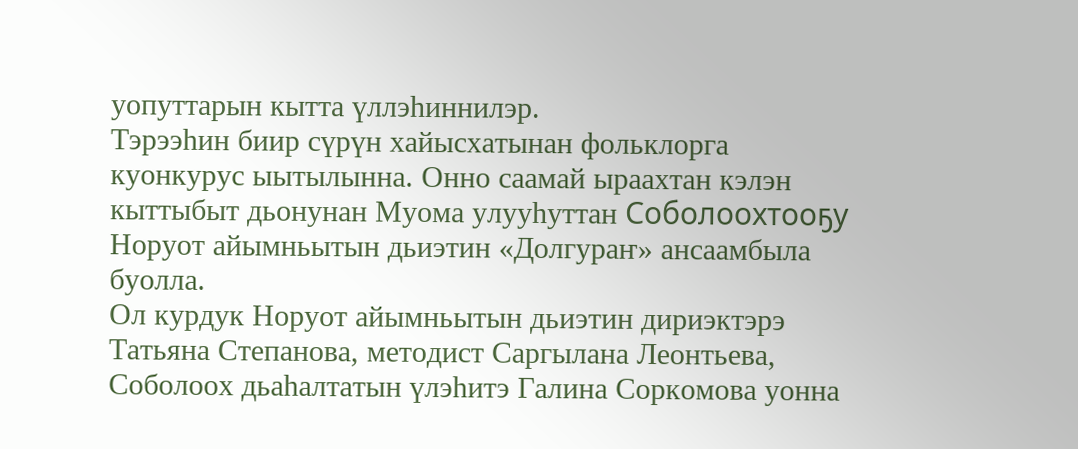уопуттарын кытта үллэһиннилэр.
Тэрээһин биир сүрүн хайысхатынан фольклорга куонкурус ыытылынна. Онно саамай ыраахтан кэлэн кыттыбыт дьонунан Муома улууһуттан Соболоохтооҕу Норуот айымньытын дьиэтин «Долгураҥ» ансаамбыла буолла.
Ол курдук Норуот айымньытын дьиэтин дириэктэрэ Татьяна Степанова, методист Саргылана Леонтьева, Соболоох дьаһалтатын үлэһитэ Галина Соркомова уонна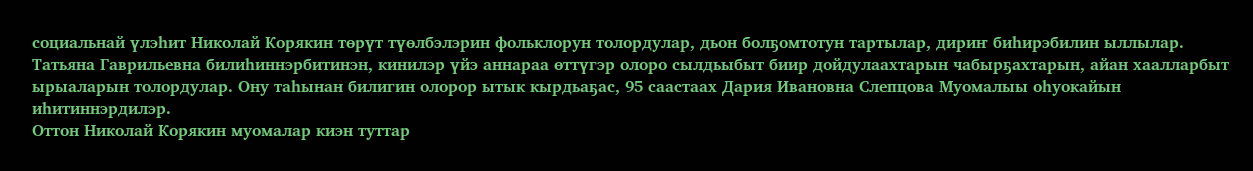социальнай үлэһит Николай Корякин төрүт түөлбэлэрин фольклорун толордулар, дьон болҕомтотун тартылар, дириҥ биһирэбилин ыллылар.
Татьяна Гаврильевна билиһиннэрбитинэн, кинилэр үйэ аннараа өттүгэр олоро сылдьыбыт биир дойдулаахтарын чабырҕахтарын, айан хаалларбыт ырыаларын толордулар. Ону таһынан билигин олорор ытык кырдьаҕас, 95 саастаах Дария Ивановна Слепцова Муомалыы оһуокайын иһитиннэрдилэр.
Оттон Николай Корякин муомалар киэн туттар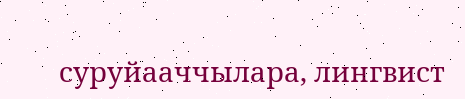суруйааччылара, лингвист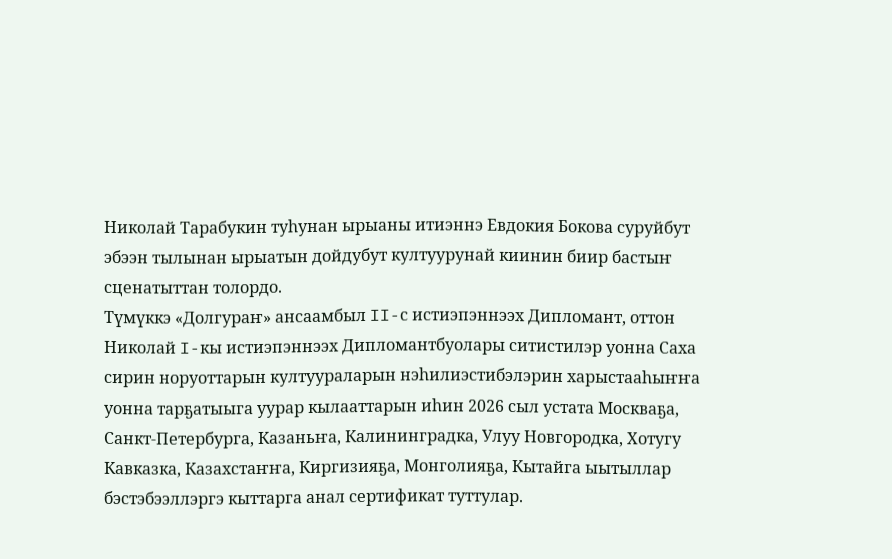Николай Тарабукин туһунан ырыаны итиэннэ Евдокия Бокова суруйбут эбээн тылынан ырыатын дойдубут култуурунай киинин биир бастыҥ сценатыттан толордо.
Түмүккэ «Долгураҥ» ансаамбыл II-с истиэпэннээх Дипломант, оттон Николай I-кы истиэпэннээх Дипломантбуолары ситистилэр уонна Саха сирин норуоттарын култуураларын нэһилиэстибэлэрин харыстааһыҥҥа уонна тарҕатыыга уурар кылааттарын иһин 2026 сыл устата Москваҕа, Санкт-Петербурга, Казаньҥа, Калининградка, Улуу Новгородка, Хотугу Кавказка, Казахстаҥҥа, Киргизияҕа, Монголияҕа, Кытайга ыытыллар бэстэбээллэргэ кыттарга анал сертификат туттулар.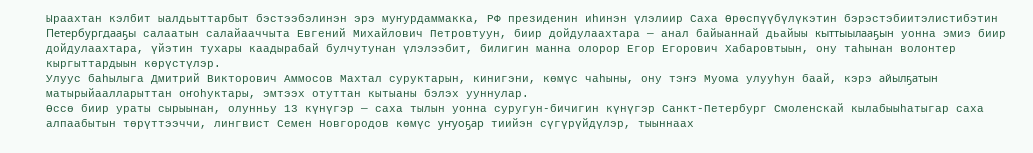Ыраахтан кэлбит ыалдьыттарбыт бэстээбэлинэн эрэ муҥурдаммакка, РФ президенин иһинэн үлэлиир Саха Өрөспүүбүлүкэтин бэрэстэбиитэлистибэтин Петербургдааҕы салаатын салайааччыта Евгений Михайлович Петровтуун, биир дойдулаахтара — анал байыаннай дьайыы кыттыылааҕын уонна эмиэ биир дойдулаахтара, үйэтин тухары каадырабай булчутунан үлэлээбит, билигин манна олорор Егор Егорович Хабаровтыын, ону таһынан волонтер кыргыттардыын көрүстүлэр.
Улуус баһылыга Дмитрий Викторович Аммосов Махтал суруктарын, кинигэни, көмүс чаһыны, ону тэҥэ Муома улууһун баай, кэрэ айылҕатын матырыйаалларыттан оҥоһуктары, эмтээх отуттан кытыаны бэлэх ууннулар.
Өссө биир ураты сырыынан, олунньу 13 күнүгэр — саха тылын уонна суругун-бичигин күнүгэр Санкт-Петербург Смоленскай кылабыыһатыгар саха алпаабытын төрүттээччи, лингвист Семен Новгородов көмүс уҥуоҕар тиийэн сүгүрүйдүлэр, тыыннаах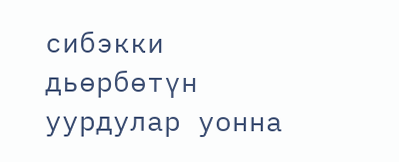сибэкки дьөрбөтүн уурдулар уонна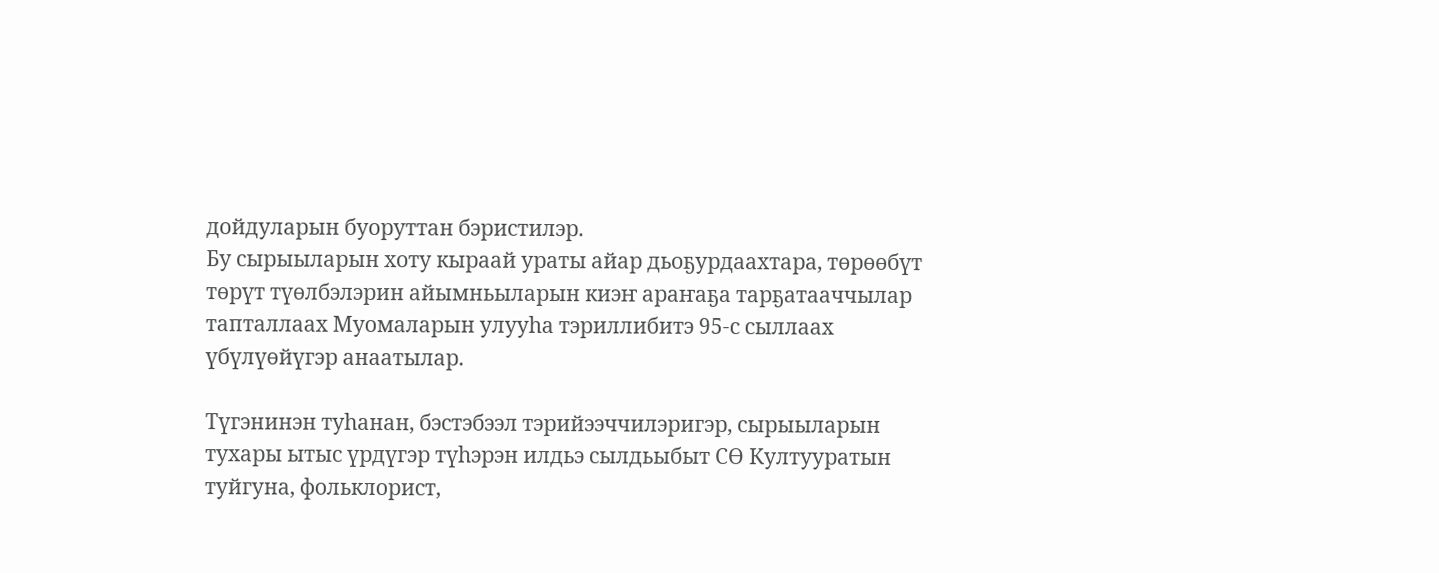дойдуларын буоруттан бэристилэр.
Бу сырыыларын хоту кыраай ураты айар дьоҕурдаахтара, төрөөбүт төрүт түөлбэлэрин айымньыларын киэҥ араҥаҕа тарҕатааччылар тапталлаах Муомаларын улууһа тэриллибитэ 95-с сыллаах үбүлүөйүгэр анаатылар.

Түгэнинэн туһанан, бэстэбээл тэрийээччилэригэр, сырыыларын тухары ытыс үрдүгэр түһэрэн илдьэ сылдьыбыт СӨ Култууратын туйгуна, фольклорист,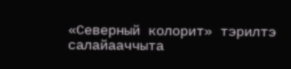«Северный колорит» тэрилтэ салайааччыта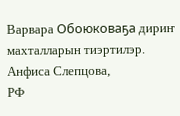Варвара Обоюковаҕа дириҥ махталларын тиэртилэр.
Анфиса Слепцова,
РФ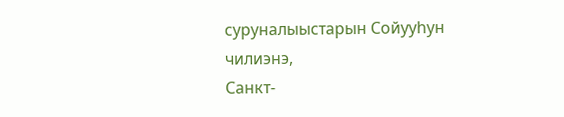суруналыыстарын Сойууһун чилиэнэ,
Санкт-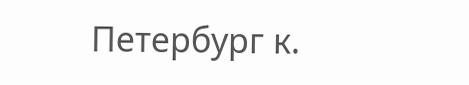Петербург к.